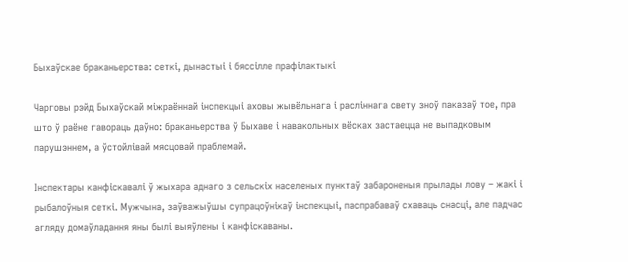Быхаўскае браканьерства: сеткі, дынастыі і бяссілле прафілактыкі

Чарговы рэйд Быхаўскай міжраённай інспекцыі аховы жывёльнага і расліннага свету зноў паказаў тое, пра што ў раёне гавораць даўно: браканьерства ў Быхаве і навакольных вёсках застаецца не выпадковым парушэннем, а ўстойлівай мясцовай праблемай.

Інспектары канфіскавалі ў жыхара аднаго з сельскіх населеных пунктаў забароненыя прылады лову – жакі і рыбалоўныя сеткі. Мужчына, заўважыўшы супрацоўнікаў інспекцыі, паспрабаваў схаваць снасці, але падчас агляду домаўладання яны былі выяўлены і канфіскаваны.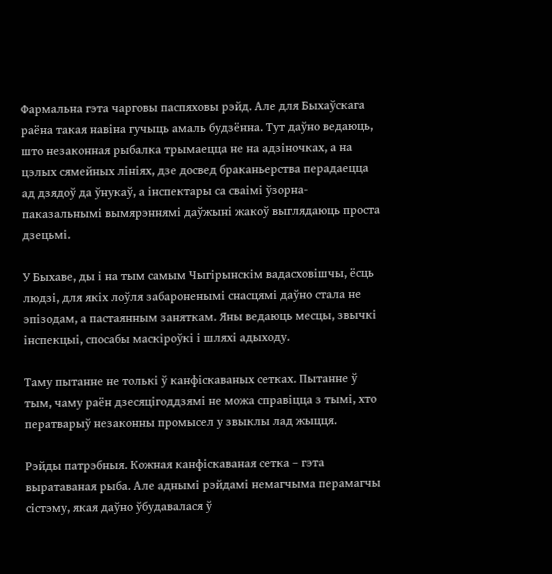Фармальна гэта чарговы паспяховы рэйд. Але для Быхаўскага раёна такая навіна гучыць амаль будзённа. Тут даўно ведаюць, што незаконная рыбалка трымаецца не на адзіночках, а на цэлых сямейных лініях, дзе досвед браканьерства перадаецца ад дзядоў да ўнукаў, а інспектары са сваімі ўзорна-паказальнымі вымярэннямі даўжыні жакоў выглядаюць проста дзецьмі.

У Быхаве, ды і на тым самым Чыгірынскім вадасховішчы, ёсць людзі, для якіх лоўля забароненымі снасцямі даўно стала не эпізодам, а пастаянным заняткам. Яны ведаюць месцы, звычкі інспекцыі, спосабы маскіроўкі і шляхі адыходу.

Таму пытанне не толькі ў канфіскаваных сетках. Пытанне ў тым, чаму раён дзесяцігоддзямі не можа справіцца з тымі, хто ператварыў незаконны промысел у звыклы лад жыцця.

Рэйды патрэбныя. Кожная канфіскаваная сетка – гэта выратаваная рыба. Але аднымі рэйдамі немагчыма перамагчы сістэму, якая даўно ўбудавалася ў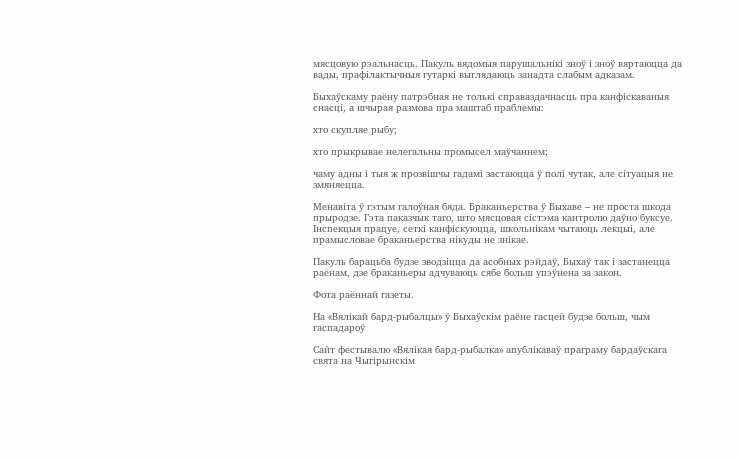мясцовую рэальнасць. Пакуль вядомыя парушальнікі зноў і зноў вяртаюцца да вады, прафілактычныя гутаркі выглядаюць занадта слабым адказам.

Быхаўскаму раёну патрэбная не толькі справаздачнасць пра канфіскаваныя снасці, а шчырая размова пра маштаб праблемы:

хто скупляе рыбу;

хто прыкрывае нелегальны промысел маўчаннем;

чаму адны і тыя ж прозвішчы гадамі застаюцца ў полі чутак, але сітуацыя не змяняецца.

Менавіта ў гэтым галоўная бяда. Браканьерства ў Быхаве – не проста шкода прыродзе. Гэта паказчык таго, што мясцовая сістэма кантролю даўно буксуе. Інспекцыя працуе, сеткі канфіскуюцца, школьнікам чытаюць лекцыі, але прамысловае браканьерства нікуды не знікае.

Пакуль барацьба будзе зводзіцца да асобных рэйдаў, Быхаў так і застанецца раёнам, дзе браканьеры адчуваюць сябе больш упэўнена за закон.

Фота раённай газеты.

На «Вялікай бард-рыбалцы» ў Быхаўскім раёне гасцей будзе больш, чым гаспадароў

Сайт фестывалю «Вялікая бард-рыбалка» апублікаваў праграму бардаўскага свята на Чыгірынскім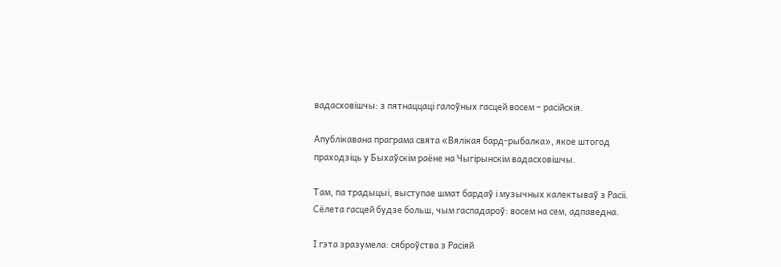вадасховішчы: з пятнаццаці галоўных гасцей восем – расійскія.

Апублікавана праграма свята «Вялікая бард-рыбалка», якое штогод праходзіць у Быхаўскім раёне на Чыгірынскім вадасховішчы.

Там, па традыцыі, выступае шмат бардаў і музычных калектываў з Расіі. Сёлета гасцей будзе больш, чым гаспадароў: восем на сем, адпаведна.

І гэта зразумела: сяброўства з Расіяй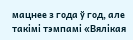мацнее з года ў год, але такімі тэмпамі «Вялікая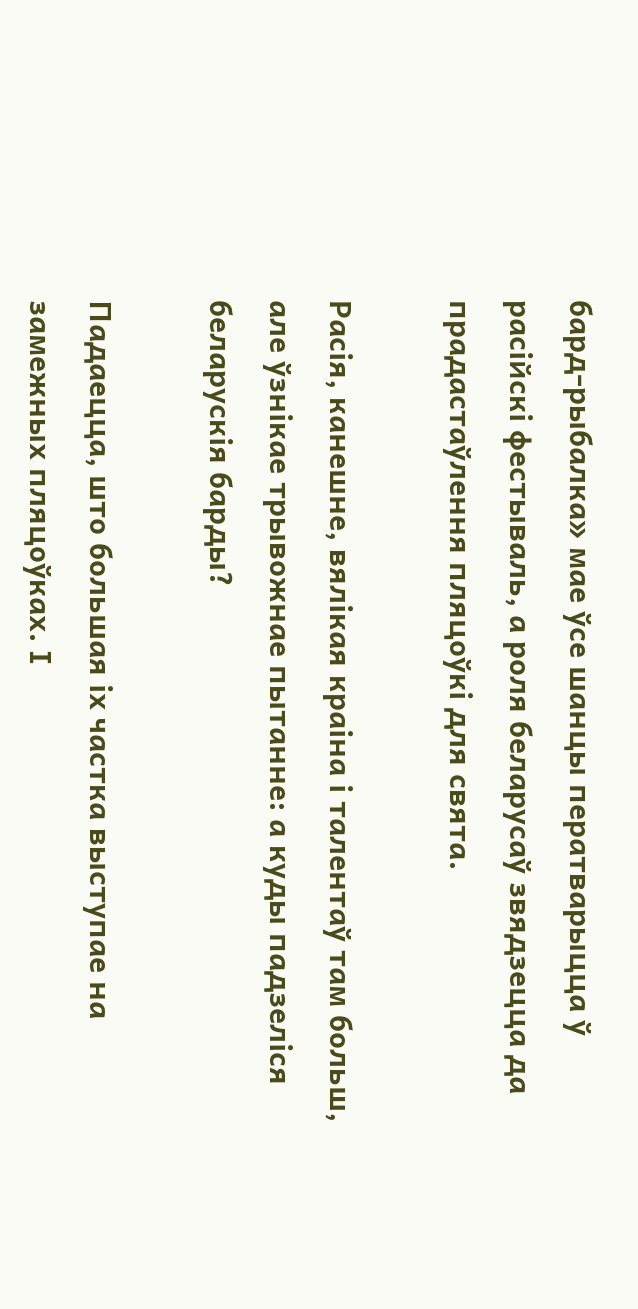бард-рыбалка» мае ўсе шанцы ператварыцца ў расійскі фестываль, а роля беларусаў звядзецца да прадастаўлення пляцоўкі для свята.

Расія, канешне, вялікая краіна і талентаў там больш, але ўзнікае трывожнае пытанне: а куды падзеліся беларускія барды?

Падаецца, што большая іх частка выступае на замежных пляцоўках. І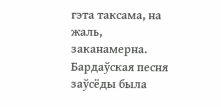гэта таксама, на жаль, заканамерна. Бардаўская песня заўсёды была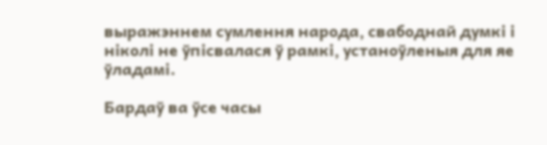выражэннем сумлення народа, свабоднай думкі і ніколі не ўпісвалася ў рамкі, устаноўленыя для яе ўладамі.

Бардаў ва ўсе часы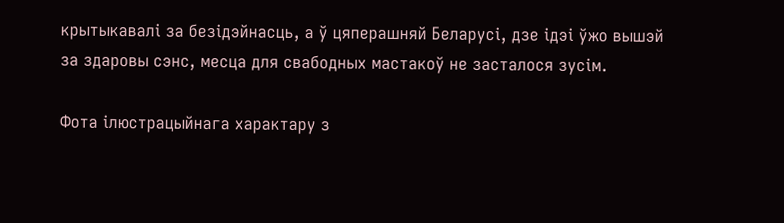крытыкавалі за безідэйнасць, а ў цяперашняй Беларусі, дзе ідэі ўжо вышэй за здаровы сэнс, месца для свабодных мастакоў не засталося зусім.

Фота ілюстрацыйнага характару з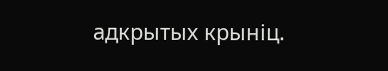адкрытых крыніц.